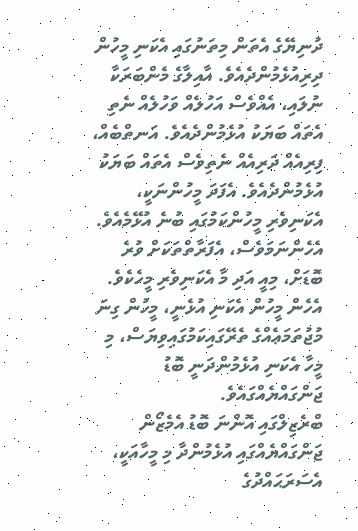ދުނިޔޭގެ އެތަން މިތަނުގައި އެކަނި މީހުން ދިރިއުޅެމުންދެއެވެ. އާއިލާގެ މެންބަރަކާ ނުލައި، އެއްވެސް އަހުލެއް ވަހުލެއް ނެތި އެތައް ބަޔަކު އުޅެމުންދެއެވެ. އަނތްބެއް، ފިރިއެއް ދަރިއެއް ނެތިވެސް އެތައް ބަޔަކު އުޅެމުންދެއެވެ. އެފަދަ މީހުންނަކީ، އެކަނިވެރި މީހުންކަމުގައި ބުނެ އުޅޭމެއެވެ.
އެހެންނަމަވެސް، އެފަރާތްތަކަށް ވުރެ ބޮޑަށް، މިއީ އަދި މާ އެކަނިވެރި މީހެކެވެ. އެހެން މީހުން އެކަނި އުޅެނީ، މީހުން ގިނަ މުޖުތަމަޢެއްގެ ތެރޭގައިކަމުގައިވިޔަސް، މި މީހާ އެކަނި އުޅެމުންދަނީ ބޮޑު ޖަންގައްޔެއްގައެވެ.
ބްރެޒިލްގައި އޮންނަ ބޮޑު އެމެޒޯން ޖަންގައްޔެއްގައި އުޅެމުންދާ މި މީހާއަކީ، އެސަރަޙައްދުގެ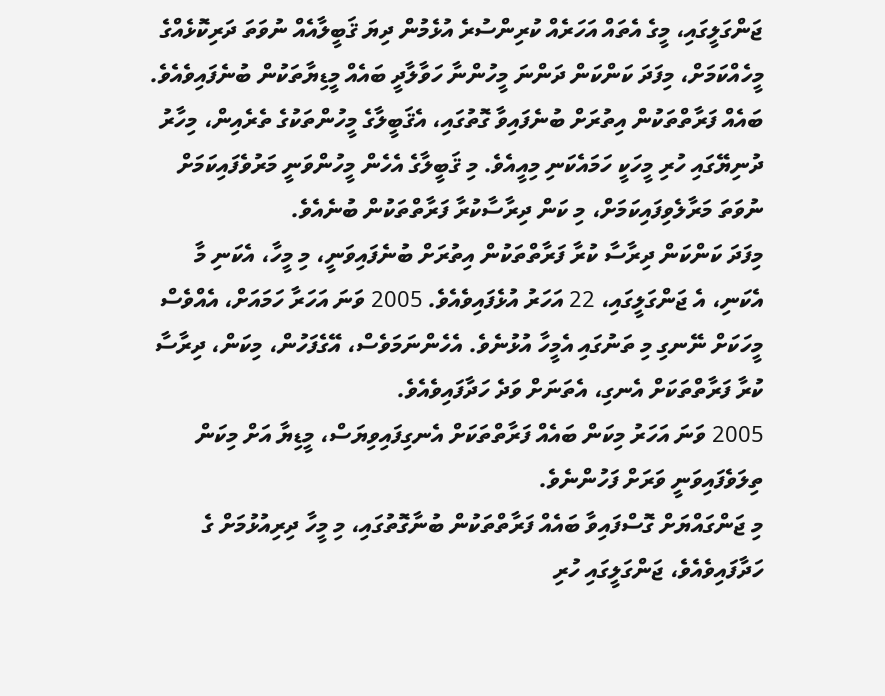ޖަންގަލީގައި، މީގެ އެތައް އަހަރެއް ކުރިންސުރެ އުޅެމުން ދިޔަ ޤަބީލާއެއް ނުވަތަ ދަރިކޮޅެއްގެ މީހެއްކަމަށް، މިފަދަ ކަންކަން ދަންނަ މީހުންނާ ހަވާލާދީ ބައެއް މީޑިޔާތަކުން ބުނެފައިވެއެވެ.
ބައެއް ފަރާތްތަކުން އިތުރަށް ބުނެފައިވާ ގޮތުގައި، އެޤަބީލާގެ މީހުންތަކުގެ ތެރެއިން، މިހާރު ދުނިޔޭގައި ހުރި މީހަކީ ހަމައެކަނި މިއީއެވެ. މި ޤަބީލާގެ އެހެން މީހުންވަނީ މަރުވެފައިކަމަށް ނުވަތަ މަރާލެވިފައިކަމަށް، މި ކަން ދިރާސާކުރާ ފަރާތްތަކުން ބުނެއެވެ.
މިފަދަ ކަންކަން ދިރާސާ ކުރާ ފަރާތްތަކުން އިތުރަށް ބުނެފައިވަނީ، މި މީހާ، އެކަނި މާ އެކަނި، އެ ޖަންގަލީގައި، 22 އަހަރު އުޅެފައިވެއެވެ. 2005 ވަނަ އަހަރާ ހަމައަށް، އެއްވެސް މީހަކަށް ނޭނގި މި ތަނުގައި އެމީހާ އުޅުނެވެ. އެހެންނަމަވެސް، އޭގެފަހުން، މިކަން، ދިރާސާ ކުރާ ފަރާތްތަކަށް އެނގި، އެތަނަށް ވަދެ ހަދާފައިވެއެވެ.
2005 ވަނަ އަހަރު މިކަން ބައެއް ފަރާތްތަކަށް އެނގިފައިވިޔަސް، މީޑިޔާ އަށް މިކަން ތިލަވެފައިވަނީ ވަރަށް ފަހުންނެވެ.
މި ޖަންގައްޔަށް ގޮސްފައިވާ ބައެއް ފަރާތްތަކުން ބުނާގޮތުގައި، މި މީހާ ދިރިއުޅުމަށް ގެ ހަދާފައިވެއެވެ، ޖަންގަލީގައި ހުރި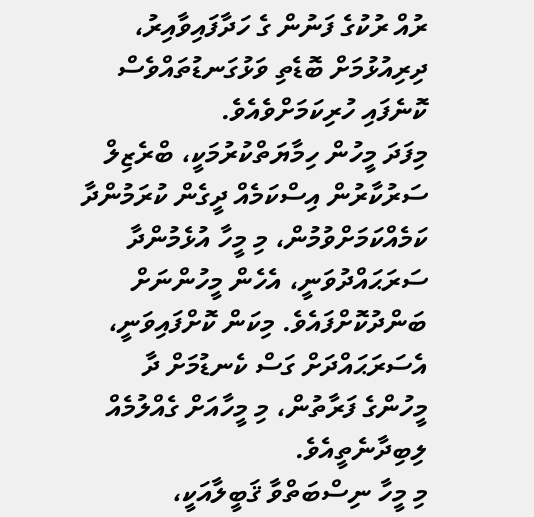ރުއް ރުކުގެ ފަނުން ގެ ހަދާފައިވާއިރު، ދިރިއުޅުމަށް ބޮޑެތި ވަޅުގަނޑުތައްވެސް ކޮނެފައި ހުރިކަމަށްވެއެވެ.
މިފަދަ މީހުން ހިމާޔަތްކުރުމަކީ، ބްރެޒިލް ސަރުކާރުން އިސްކަމެއް ދީގެން ކުރަމުންދާ ކަމެއްކަމަށްވުމުން، މި މީހާ އުޅެމުންދާ ސަރަޙައްދުވަނީ، އެހެން މީހުންނަށް ބަންދުކޮށްފައެވެ. މިކަން ކޮށްފައިވަނީ، އެސަރަޙައްދަށް ގަސް ކެނޑުމަށް ދާ މީހުންގެ ފަރާތުން، މި މީހާއަށް ގެއްލުމެއް ލިބިދާނެތީއެވެ.
މި މީހާ ނިސްބަތްވާ ޤަބީލާއަކީ،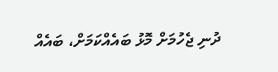ދުނި ޖެހުމަށް މޮޅު ބައެއްކަމަށް، ބައެއް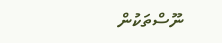ނޫސްތަކުން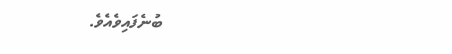ބުނެފައިވެއެވެ.